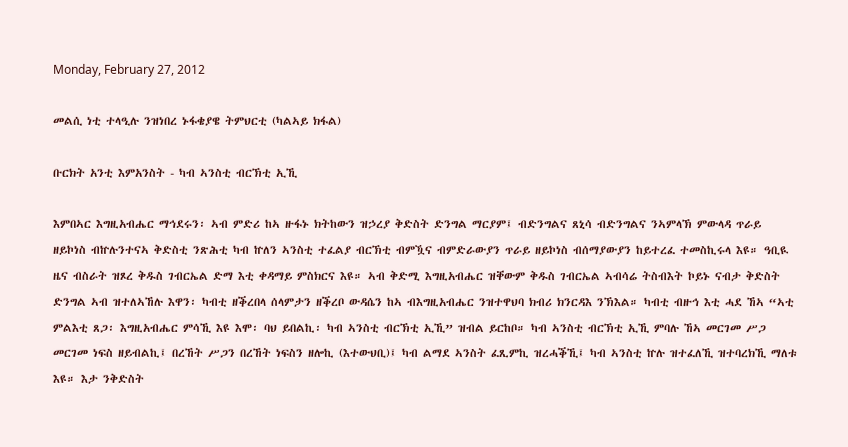Monday, February 27, 2012

መልሲ ነቲ ተላዒሉ ንዝነበረ ኑፋቄያዌ ትምህርቲ (ካልኣይ ክፋል)

ቡርክት አንቲ እምአንስት - ካብ ኣንስቲ ብርኽቲ ኢኺ

እምበኣር እግዚአብሔር ማኅደሩን፡ ኣብ ምድሪ ከኣ ዙፋኑ ክትከውን ዝኃረያ ቅድስት ድንግል ማርያም፤ ብድንግልና ጸኒሳ ብድንግልና ንኣምላኽ ምውላዳ ጥራይ ዘይኮነስ ብኵሉንተናኣ ቅድስቲ ንጽሕቲ ካብ ኵለን ኣንስቲ ተፈልያ ብርኽቲ ብምዃና ብምድራውያን ጥራይ ዘይኮነስ ብሰማያውያን ከይተረፈ ተመስኪሩላ እዩ። ዓቢዪ ዜና ብስራት ዝጾረ ቅዱስ ገብርኤል ድማ እቲ ቀዳማይ ምስክርና እዩ። ኣብ ቅድሚ እግዚአብሔር ዝቐውም ቅዱስ ገብርኤል ኣብሳሬ ትስብእት ኮይኑ ናብታ ቅድስት ድንግል ኣብ ዝተለኣኸሉ እዋን፡ ካብቲ ዘቕረበላ ሰላምታን ዘቕረቦ ውዳሴን ከኣ ብእግዚአብሔር ንዝተዋህባ ክብሪ ክንርዳእ ንኽእል። ካብቲ ብዙኅ እቲ ሓደ ኸኣ “ኣቲ ምልእቲ ጸጋ፡ እግዚአብሔር ምሳኺ እዩ እሞ፡ ባህ ይበልኪ፡ ካብ ኣንስቲ ብርኽቲ ኢኺ” ዝብል ይርከቦ። ካብ ኣንስቲ ብርኽቲ ኢኺ ምባሉ ኸኣ መርገመ ሥጋ መርገመ ነፍስ ዘይብልኪ፤ በረኸት ሥጋን በረኸት ነፍስን ዘሎኪ (እተውህቢ)፤ ካብ ልማደ ኣንስት ፈጺምኪ ዝረሓቕኺ፤ ካብ ኣንስቲ ኵሉ ዝተፈለኺ ዝተባረክኺ ማለቱ እዩ። እታ ንቅድስት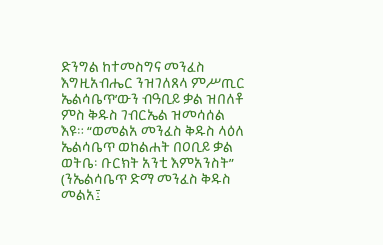ድንግል ከተመስግና መንፈስ እግዚአብሔር ንዝገለጸላ ምሥጢር ኤልሳቤጥ’ውን ብዓቢይ ቃል ዝበለቶ ምስ ቅዱስ ገብርኤል ዝመሳሰል እዩ። “ወመልአ መንፈስ ቅዱስ ላዕለ ኤልሳቤጥ ወከልሐት በዐቢይ ቃል ወትቤ፡ ቡርክት አንቲ እምአንስት” (ንኤልሳቤጥ ድማ መንፈስ ቅዱስ መልአ፤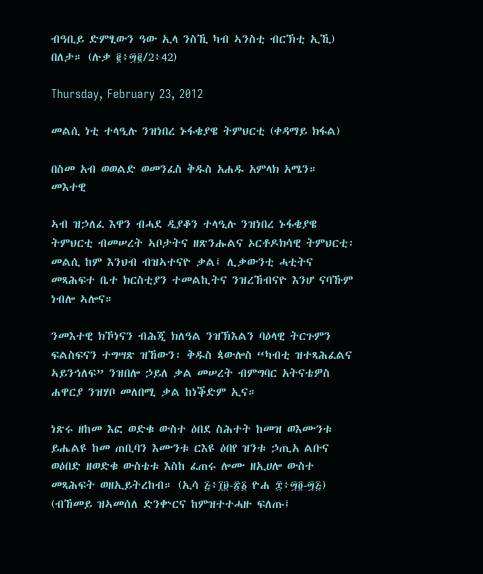ብዓቢይ ድምፂውን ዓው ኢላ ንስኺ ካብ ኣንስቲ ብርኽቲ ኢኺ) በለታ። (ሉቃ ፪፥፵፪/2፥42)

Thursday, February 23, 2012

መልሲ ነቲ ተላዒሉ ንዝነበረ ኑፋቄያዌ ትምህርቲ (ቀዳማይ ክፋል)

በስመ አብ ወወልድ ወመንፈስ ቅዱስ አሐዱ አምላክ አሜን።
መእተዊ

ኣብ ዝኃለፈ እዋን ብሓደ ዲያቆን ተላዒሉ ንዝነበረ ኑፋቄያዌ ትምህርቲ ብመሠረት ኣቦታትና ዘጽንሑልና ኦርቶዶክሳዊ ትምህርቲ፡ መልሲ ከም እንህብ ብዝኣተናዮ ቃል፤ ሊቃውንቲ ሓቲትና መጻሕፍተ ቤተ ክርስቲያን ተመልኪትና ንዝረኸብናዮ እንሆ ናባኹም ነብሎ ኣሎና።

ንመእተዊ ክኾነናን ብሕጂ ክለዓል ንዝኽእልን ባዕላዊ ትርጉምን ፍልስፍናን ተግሣጽ ዝኸውን፡ ቅዱስ ጳውሎስ “ካብቲ ዝተጻሕፈልና ኣይንኅለፍ” ንዝበሎ ኃይለ ቃል መሠረት ብምግባር አትናቴዎስ ሐዋርያ ንዝሃቦ መለበሚ ቃል ከነቕድም ኢና።

ነጽሩ ዘከመ እፎ ወድቁ ውስተ ዕበደ ስሕተት ከመዝ ወእሙንቱ ይሔልዩ ከመ ጠቢባን እሙንቱ ርእዩ ዕበየ ዝንቱ ኃጢአ ልቡና ወዕበድ ዘወድቁ ውስቴቱ እስከ ፈጠሩ ሎሙ ዘኢሀሎ ውስተ መጻሕፍት ወዘኢይትረከብ። (ኢሳ ፭፥፲፱-፳፩ ዮሐ ፰፥፵፬-፵፭) (ብኸመይ ዝኣመሰለ ድንቍርና ከምዝተተሓዙ ፍለጡ፤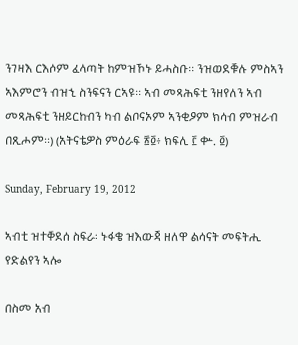ንገዛእ ርእሶም ፈላጣት ከምዝኾኑ ይሓስቡ። ንዝወደቑሉ ምስኣን ኣእምሮን ብዝኂ ስንፍናን ርኣዩ። ኣብ መጻሕፍቲ ንዘየለን ኣብ መጻሕፍቲ ንዘይርከብን ካብ ልቦናኦም ኣንቂዖም ክሳብ ምዝራብ በጺሖም።) (አትናቴዎስ ምዕራፍ ፳፬፥ ክፍሊ ፫ ቍ. ፬)

Sunday, February 19, 2012

ኣብቲ ዝተቐደሰ ስፍራ፡ ኑፋቄ ዝእውጃ ዘለዋ ልሳናት መፍትሒ የድልየን ኣሎ

በስመ አብ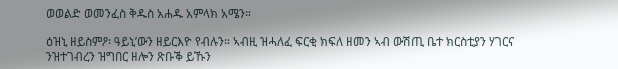ወወልድ ወመንፈስ ቅዱስ አሐዱ አምላክ አሜን።

ዕዝኒ ዘይስምዖ፡ ዓይኒ’ውን ዘይርእዮ የብሉን። ኣብዚ ዝሓለፈ ፍርቂ ክፍለ ዘመን ኣብ ውሽጢ ቤተ ክርስቲያን ሃገርና ንዝተገብረን ዝግበር ዘሎን ጽቡቕ ይኹን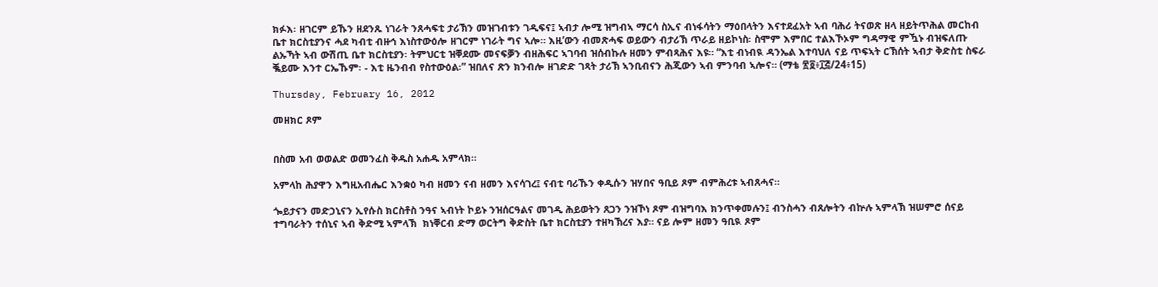ክፉእ፡ ዘገርም ይኹን ዘደንጹ ነገራት ንጸሓፍቲ ታሪኽን መዝገብቱን ገዲፍና፤ ኣብታ ሎሚ ዝግብኣ ማርሳ ስኢና ብነፋሳትን ማዕበላትን እናተደፈአት ኣብ ባሕሪ ትናወጽ ዘላ ዘይትጥሕል መርከብ ቤተ ክርስቲያንና ሓደ ካብቲ ብዙኅ እነስተውዕሎ ዘገርም ነገራት ግና ኣሎ። እዚ’ውን ብመጽሓፍ ወይውን ብታሪኽ ጥራይ ዘይኮነስ፡ ስሞም እምበር ተልእኾኦም ግዳማዊ ምዃኑ ብዝፍለጡ ልኡኻት ኣብ ውሽጢ ቤተ ክርስቲያን፡ ትምህርቲ ዝቐደሙ መናፍቓን ብዘሕፍር ኣገባብ ዝሰብኩሉ ዘመን ምብጻሕና እዩ። “እቲ ብነብዪ ዳንኤል እተባህለ ናይ ጥፍኣት ርኽሰት ኣብታ ቅድስቲ ስፍራ ቘይሙ እንተ ርኤኹም፡ - እቲ ዜንብብ የስተውዕል፡” ዝበለና ጽን ክንብሎ ዘገድድ ገጻት ታሪኽ ኣንቢብናን ሕጂውን ኣብ ምንባብ ኣሎና። (ማቴ ፳፬፥፲፭/24፥15)

Thursday, February 16, 2012

መዘክር ጾም


በስመ አብ ወወልድ ወመንፈስ ቅዱስ አሐዱ አምላክ።

አምላከ ሕያዋን እግዚአብሔር እንቋዕ ካብ ዘመን ናብ ዘመን እናሳገረ፤ ናብቲ ባሪኹን ቀዲሱን ዝሃበና ዓቢይ ጾም ብምሕረቱ ኣብጸሓና።

ጐይታናን መድኃኒናን ኢየሱስ ክርስቶስ ንዓና ኣብነት ኮይኑ ንዝሰርዓልና መገዲ ሕይወትን ጸጋን ንዝኾነ ጾም ብዝግባእ ክንጥቀመሉን፤ ብንስሓን ብጸሎትን ብኵሉ ኣምላኽ ዝሠምሮ ሰናይ ተግባራትን ተሰኒና ኣብ ቅድሚ ኣምላኽ  ክነቐርብ ድማ ወርትግ ቅድስት ቤተ ክርስቲያን ተዘካኽረና እያ። ናይ ሎም ዘመን ዓቢዪ ጾም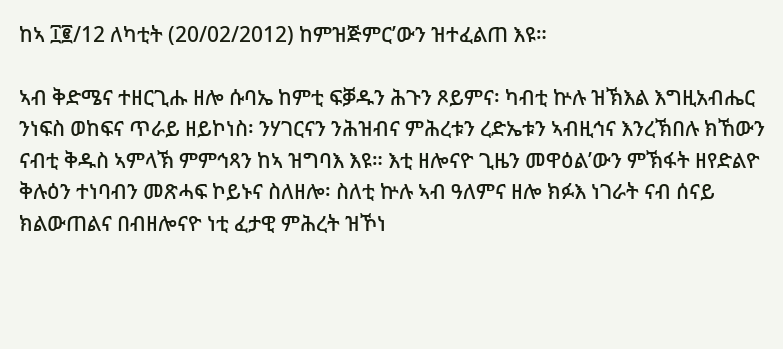ከኣ ፲፪/12 ለካቲት (20/02/2012) ከምዝጅምር’ውን ዝተፈልጠ እዩ።

ኣብ ቅድሜና ተዘርጊሑ ዘሎ ሱባኤ ከምቲ ፍቓዱን ሕጉን ጾይምና፡ ካብቲ ኵሉ ዝኽእል እግዚአብሔር ንነፍስ ወከፍና ጥራይ ዘይኮነስ፡ ንሃገርናን ንሕዝብና ምሕረቱን ረድኤቱን ኣብዚኅና እንረኽበሉ ክኸውን ናብቲ ቅዱስ ኣምላኽ ምምኅጻን ከኣ ዝግባእ እዩ። እቲ ዘሎናዮ ጊዜን መዋዕል’ውን ምኽፋት ዘየድልዮ ቅሉዕን ተነባብን መጽሓፍ ኮይኑና ስለዘሎ፡ ስለቲ ኵሉ ኣብ ዓለምና ዘሎ ክፉእ ነገራት ናብ ሰናይ ክልውጠልና በብዘሎናዮ ነቲ ፈታዊ ምሕረት ዝኾነ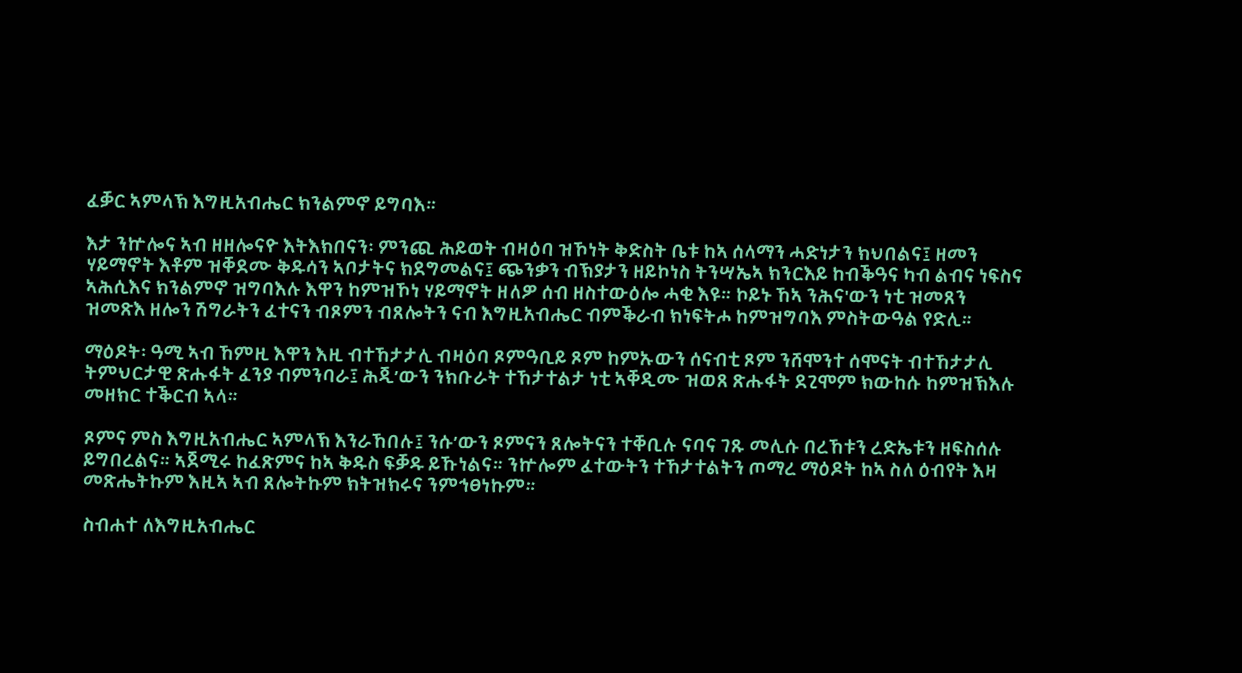ፈቓር ኣምላኽ እግዚአብሔር ክንልምኖ ይግባእ።

እታ ንኵሎና ኣብ ዘዘሎናዮ እትእክበናን፡ ምንጪ ሕይወት ብዛዕባ ዝኾነት ቅድስት ቤቱ ከኣ ሰላማን ሓድነታን ክህበልና፤ ዘመን ሃይማኖት እቶም ዝቐደሙ ቅዱሳን ኣቦታትና ክደግመልና፤ ጭንቃን ብኽያታን ዘይኮነስ ትንሣኤኣ ክንርእይ ከብቕዓና ካብ ልብና ነፍስና ኣሕሲእና ክንልምኖ ዝግባእሉ እዋን ከምዝኾነ ሃይማኖት ዘለዎ ሰብ ዘስተውዕሎ ሓቂ እዩ። ኮይኑ ኸኣ ንሕና'ውን ነቲ ዝመጸን ዝመጽእ ዘሎን ሽግራትን ፈተናን ብጾምን ብጸሎትን ናብ እግዚአብሔር ብምቕራብ ክነፍትሖ ከምዝግባእ ምስትውዓል የድሊ።

ማዕዶት፡ ዓሚ ኣብ ኸምዚ እዋን እዚ ብተኸታታሊ ብዛዕባ ጾምዓቢይ ጾም ከምኡውን ሰናብቲ ጾም ንሸሞንተ ሰሞናት ብተኸታታሊ ትምህርታዊ ጽሑፋት ፈንያ ብምንባራ፤ ሕጂ’ውን ንክቡራት ተኸታተልታ ነቲ ኣቐዲሙ ዝወጸ ጽሑፋት ደጊሞም ክውከሱ ከምዝኽእሉ መዘክር ተቕርብ ኣላ።

ጾምና ምስ እግዚአብሔር ኣምላኽ እንራኸበሉ፤ ንሱ’ውን ጾምናን ጸሎትናን ተቐቢሉ ናባና ገጹ መሊሱ በረኸቱን ረድኤቱን ዘፍስሰሉ ይግበረልና። ኣጀሚሩ ከፈጽምና ከኣ ቅዱስ ፍቓዱ ይኹነልና። ንኵሎም ፈተውትን ተኸታተልትን ጦማረ ማዕዶት ከኣ ስለ ዕብየት እዛ መጽሔትኩም እዚኣ ኣብ ጸሎትኩም ክትዝክሩና ንምኅፀነኩም።

ስብሐተ ለእግዚአብሔር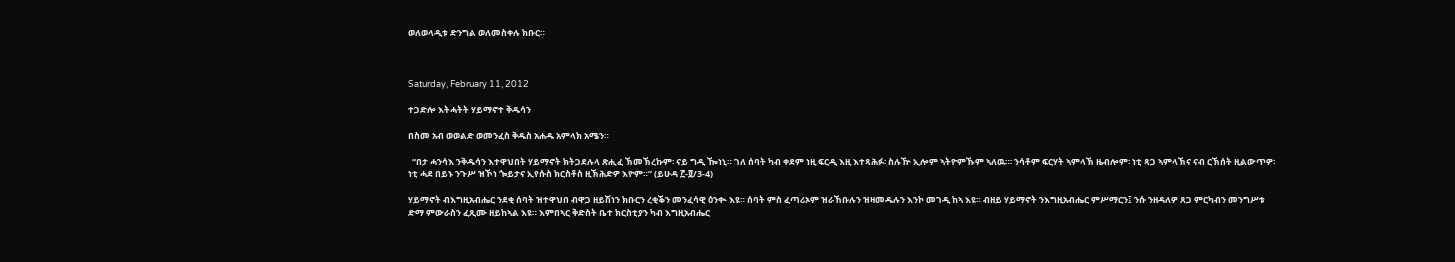ወለወላዲቱ ድንግል ወለመስቀሉ ክቡር።



Saturday, February 11, 2012

ተጋድሎ እትሓትት ሃይማኖተ ቅዱሳን

በስመ አብ ወወልድ ወመንፈስ ቅዱስ አሐዱ አምላክ አሜን።

  “በታ ሓንሳእ ንቅዱሳን እተዋህበት ሃይማኖት ክትጋደሉላ ጽሒፈ ኽመኽረኩም፡ ናይ ግዲ ዀነኒ። ገለ ሰባት ካብ ቀደም ነዚ ፍርዲ እዚ እተጻሕፉ፡ ስሉዅ ኢሎም ኣትዮምኹም ኣለዉ።፡ ንሳቶም ፍርሃት ኣምላኽ ዜብሎም፡ ነቲ ጻጋ ኣምላኽና ናብ ርኽሰት ዚልውጥዎ፡ ነቲ ሓደ በይኑ ንጉሥ ዝኾነ ጐይታና ኢየሱስ ክርስቶስ ዚኽሕድዎ እዮም።” (ይሁዳ ፫-፬/3-4)

ሃይማኖት ብእግዚአብሔር ንደቂ ሰባት ዝተዋህበ ብዋጋ ዘይሽነን ክቡርን ረቂቕን መንፈሳዊ ዕንቊ እዩ። ሰባት ምስ ፈጣሪኦም ዝራኸቡሉን ዝዛመዱሉን እንኮ መገዲ ከኣ እዩ። ብዘይ ሃይማኖት ንእግዚአብሔር ምሥማርን፤ ንሱ ንዘዳለዎ ጸጋ ምርካብን መንግሥቱ ድማ ምውራስን ፈጺሙ ዘይከኣል እዩ። እምበኣር ቅድስት ቤተ ክርስቲያን ካብ እግዚአብሔር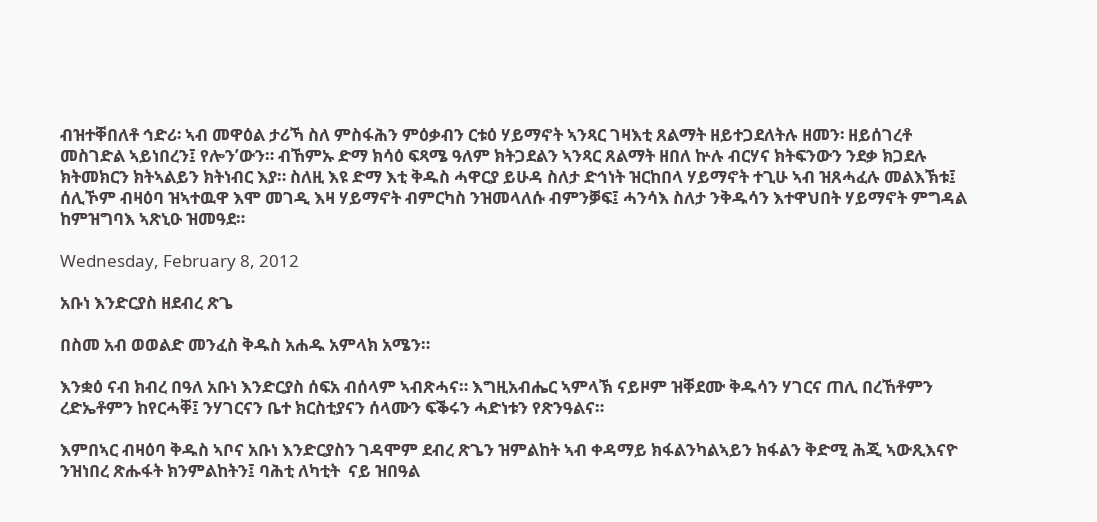ብዝተቐበለቶ ኅድሪ፡ ኣብ መዋዕል ታሪኻ ስለ ምስፋሕን ምዕቃብን ርቱዕ ሃይማኖት ኣንጻር ገዛእቲ ጸልማት ዘይተጋደለትሉ ዘመን፡ ዘይሰገረቶ መስገድል ኣይነበረን፤ የሎን’ውን። ብኸምኡ ድማ ክሳዕ ፍጻሜ ዓለም ክትጋደልን ኣንጻር ጸልማት ዘበለ ኵሉ ብርሃና ክትፍንውን ንደቃ ክጋደሉ ክትመክርን ክትኣልይን ክትነብር እያ። ስለዚ እዩ ድማ እቲ ቅዱስ ሓዋርያ ይሁዳ ስለታ ድኅነት ዝርከበላ ሃይማኖት ተጊሁ ኣብ ዝጸሓፈሉ መልእኽቱ፤ ሰሊኾም ብዛዕባ ዝኣተዉዋ እሞ መገዲ እዛ ሃይማኖት ብምርካስ ንዝመላለሱ ብምንቓፍ፤ ሓንሳእ ስለታ ንቅዱሳን እተዋህበት ሃይማኖት ምግዳል ከምዝግባእ ኣጽኒዑ ዝመዓደ።

Wednesday, February 8, 2012

አቡነ እንድርያስ ዘደብረ ጽጌ

በስመ አብ ወወልድ መንፈስ ቅዱስ አሐዱ አምላክ አሜን።

እንቋዕ ናብ ክብረ በዓለ አቡነ እንድርያስ ሰፍአ ብሰላም ኣብጽሓና። እግዚአብሔር ኣምላኽ ናይዞም ዝቐደሙ ቅዱሳን ሃገርና ጠሊ በረኸቶምን ረድኤቶምን ከየርሓቐ፤ ንሃገርናን ቤተ ክርስቲያናን ሰላሙን ፍቕሩን ሓድነቱን የጽንዓልና።

እምበኣር ብዛዕባ ቅዱስ ኣቦና አቡነ እንድርያስን ገዳሞም ደብረ ጽጌን ዝምልከት ኣብ ቀዳማይ ክፋልንካልኣይን ክፋልን ቅድሚ ሕጂ ኣውጺእናዮ ንዝነበረ ጽሑፋት ክንምልከትን፤ ባሕቲ ለካቲት  ናይ ዝበዓል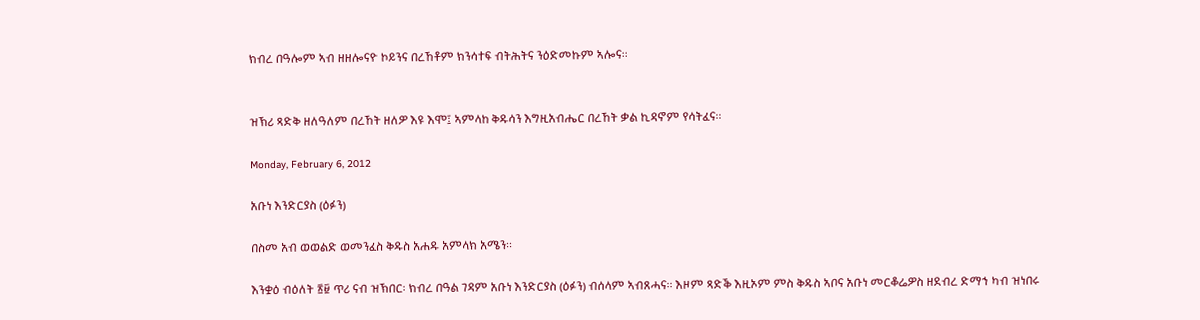ክብረ በዓሎም ኣብ ዘዘሎናዮ ኮይንና በረኸቶም ክንሳተፍ ብትሕትና ንዕድመኩም ኣሎና።


ዝኽሪ ጻድቅ ዘለዓለም በረኸት ዘለዎ እዩ እሞ፤ ኣምላከ ቅዱሳን እግዚአብሔር በረኸት ቃል ኪዳኖም የሳትፈና።

Monday, February 6, 2012

አቡነ እንድርያስ (ዕፉን)

በስመ አብ ወወልድ ወመንፈስ ቅዱስ አሐዱ አምላክ አሜን።

እንቋዕ ብዕለት ፳፱ ጥሪ ናብ ዝኽበር፡ ክብረ በዓል ገዳም አቡነ እንድርያስ (ዕፉን) ብሰላም ኣብጸሓና። እዞም ጻድቕ እዚኦም ምስ ቅዱስ ኣቦና አቡነ መርቆሬዎስ ዘደብረ ድማኅ ካብ ዝነበሩ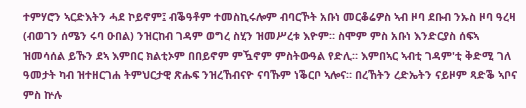ተምሃሮን ኣርድእትን ሓደ ኮይኖም፤ ብቕዓቶም ተመስኪሩሎም ብባርኾት አቡነ መርቆሬዎስ ኣብ ዞባ ደቡብ ንኡስ ዞባ ዓረዛ (ብወገን ሰሜን ሩባ ዑበል) ንዝርከብ ገዳም ወግረ ስሂን ዝመሥረቱ እዮም። ስሞም ምስ አቡነ እንድርያስ ሰፍኣ ዝመሳሰል ይኹን ደኣ እምበር ክልቲኦም በበይኖም ምዃኖም ምስትውዓል የድሊ። እምበኣር ኣብቲ ገዳም'ቲ ቅድሚ ገለ ዓመታት ካብ ዝተዘርገሐ ትምህርታዊ ጽሑፍ ንዝረኸብናዮ ናባኹም ነቕርቦ ኣሎና። በረኸትን ረድኤትን ናይዞም ጻድቕ ኣቦና ምስ ኵሉ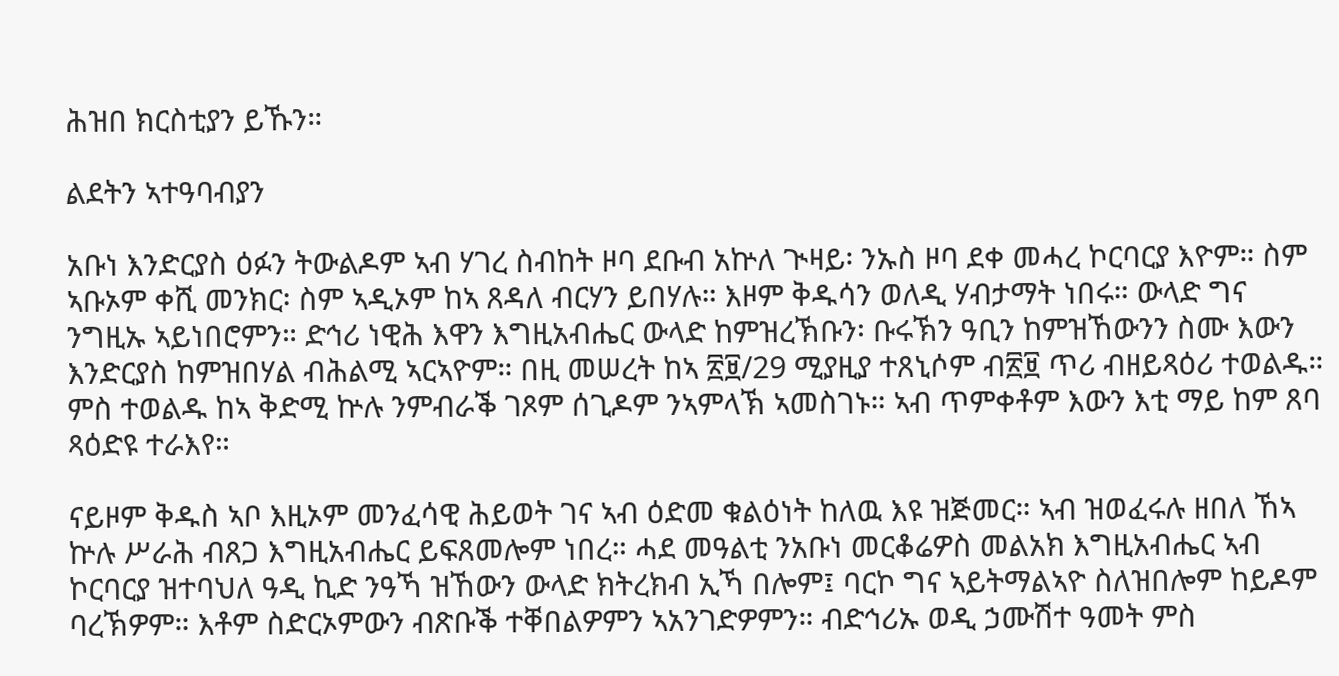ሕዝበ ክርስቲያን ይኹን።

ልደትን ኣተዓባብያን

አቡነ እንድርያስ ዕፉን ትውልዶም ኣብ ሃገረ ስብከት ዞባ ደቡብ አኵለ ጒዛይ፡ ንኡስ ዞባ ደቀ መሓረ ኮርባርያ እዮም። ስም ኣቡኦም ቀሺ መንክር፡ ስም ኣዲኦም ከኣ ጸዳለ ብርሃን ይበሃሉ። እዞም ቅዱሳን ወለዲ ሃብታማት ነበሩ። ውላድ ግና ንግዚኡ ኣይነበሮምን። ድኅሪ ነዊሕ እዋን እግዚአብሔር ውላድ ከምዝረኽቡን፡ ቡሩኽን ዓቢን ከምዝኸውንን ስሙ እውን እንድርያስ ከምዝበሃል ብሕልሚ ኣርኣዮም። በዚ መሠረት ከኣ ፳፱/29 ሚያዚያ ተጸኒሶም ብ፳፱ ጥሪ ብዘይጻዕሪ ተወልዱ። ምስ ተወልዱ ከኣ ቅድሚ ኵሉ ንምብራቕ ገጾም ሰጊዶም ንኣምላኽ ኣመስገኑ። ኣብ ጥምቀቶም እውን እቲ ማይ ከም ጸባ ጻዕድዩ ተራእየ።

ናይዞም ቅዱስ ኣቦ እዚኦም መንፈሳዊ ሕይወት ገና ኣብ ዕድመ ቁልዕነት ከለዉ እዩ ዝጅመር። ኣብ ዝወፈሩሉ ዘበለ ኸኣ ኵሉ ሥራሕ ብጸጋ እግዚአብሔር ይፍጸመሎም ነበረ። ሓደ መዓልቲ ንአቡነ መርቆሬዎስ መልአክ እግዚአብሔር ኣብ ኮርባርያ ዝተባህለ ዓዲ ኪድ ንዓኻ ዝኸውን ውላድ ክትረክብ ኢኻ በሎም፤ ባርኮ ግና ኣይትማልኣዮ ስለዝበሎም ከይዶም ባረኽዎም። እቶም ስድርኦምውን ብጽቡቕ ተቐበልዎምን ኣአንገድዎምን። ብድኅሪኡ ወዲ ኃሙሽተ ዓመት ምስ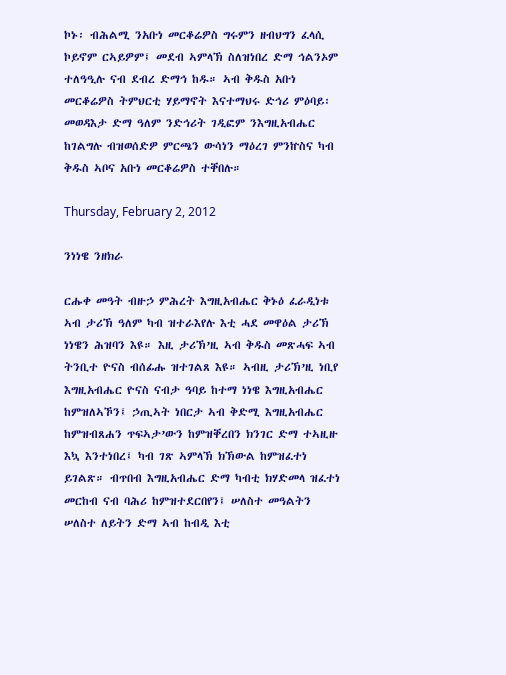ኮኑ፡ ብሕልሚ ንአቡነ መርቆሬዎስ ግሩምን ዘብህግን ፈላሲ ኮይኖም ርኣይዎም፤ መደብ ኣምላኽ ስለዝነበረ ድማ ኅልንኦም ተለዓዒሉ ናብ ደብረ ድማኅ ከዱ። ኣብ ቅዱስ አቡነ መርቆሬዎስ ትምህርቲ ሃይማኖት እናተማህሩ ድኅሪ ምዕባይ፡ መወዳእታ ድማ ዓለም ንድኅሪት ገዲፎም ንእግዚአብሔር ከገልግሉ ብዝወሰድዎ ምርጫን ውሳነን ማዕረገ ምንኵስና ካብ ቅዱስ ኣቦና አቡነ መርቆሬዎስ ተቐበሉ።

Thursday, February 2, 2012

ንነነዌ ንዘክራ

ርሑቀ መዓት ብዙኃ ምሕረት እግዚአብሔር ቅኑዕ ፈራዲነቱ ኣብ ታሪኽ ዓለም ካብ ዝተራእየሉ እቲ ሓደ መዋዕል ታሪኽ ነነዌን ሕዝባን እዩ። እዚ ታሪኽ’ዚ ኣብ ቅዱስ መጽሓፍ ኣብ ትንቢተ ዮናስ ብሰፊሑ ዝተገልጸ እዩ። ኣብዚ ታሪኽ’ዚ ነቢየ እግዚአብሔር ዮናስ ናብታ ዓባይ ከተማ ነነዌ እግዚአብሔር ከምዝለኣኾን፤ ኃጢኣት ነበርታ ኣብ ቅድሚ እግዚአብሔር ከምዝብጸሐን ጥፍኣታ’ውን ከምዝቐረበን ክንገር ድማ ተኣዚዙ እኳ እንተነበረ፤ ካብ ገጽ ኣምላኽ ክኽውል ከምዝፈተነ ይገልጽ። ብጥበብ እግዚአብሔር ድማ ካብቲ ክሃድመላ ዝፈተነ መርከብ ናብ ባሕሪ ከምዝተደርበየን፤ ሠለስተ መዓልትን ሠለስተ ለይትን ድማ ኣብ ከብዲ እቲ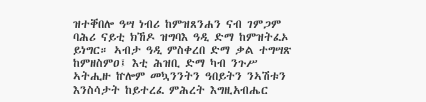ዝተቐበሎ ዓሣ ነብሪ ከምዝጸንሐን ናብ ገምጋም ባሕሪ ናይቲ ክኸዶ ዝግባእ ዓዲ ድማ ከምዝትፈኦ ይነግር። ኣብታ ዓዲ ምስቀረበ ድማ ቃል ተግሣጽ ከምዘስምዐ፤ እቲ ሕዝቢ ድማ ካብ ንጉሥ ኣትሒዙ ኵሎም መኳንንትን ዓበይትን ንኣሽቱን እንስሳታት ከይተረፈ ምሕረት እግዚአብሔር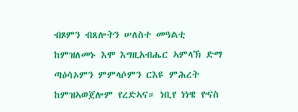ብጾምን ብጸሎትን ሠለስተ መዓልቲ ከምዝለመኑ እሞ እግዚአብሔር ኣምላኽ ድማ ጣዕሳኦምን ምምላሶምን ርእዩ ምሕረት ከምዝኣወጀሎም የረድኣና። ነቢየ ነነዌ ዮናስ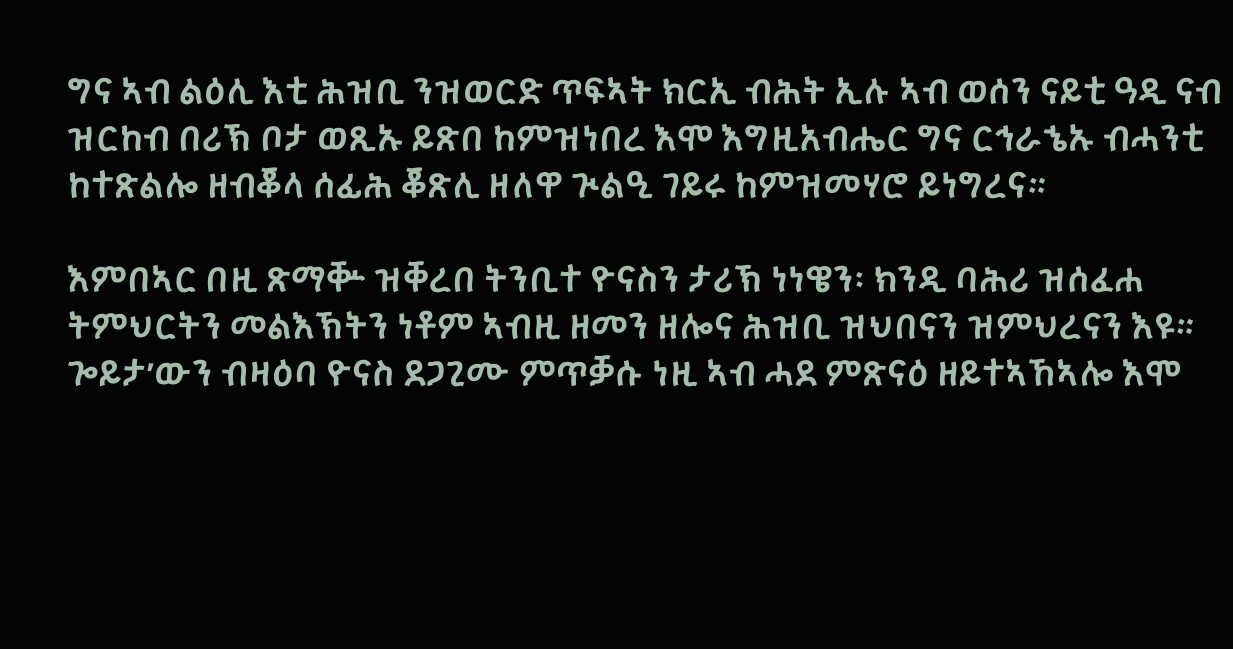ግና ኣብ ልዕሊ እቲ ሕዝቢ ንዝወርድ ጥፍኣት ክርኢ ብሕት ኢሉ ኣብ ወሰን ናይቲ ዓዲ ናብ ዝርከብ በሪኽ ቦታ ወጺኡ ይጽበ ከምዝነበረ እሞ እግዚአብሔር ግና ርኅራኄኡ ብሓንቲ ከተጽልሎ ዘብቖላ ሰፊሕ ቖጽሊ ዘለዋ ጒልዒ ገይሩ ከምዝመሃሮ ይነግረና።

እምበኣር በዚ ጽማቝ ዝቐረበ ትንቢተ ዮናስን ታሪኽ ነነዌን፡ ክንዲ ባሕሪ ዝሰፈሐ ትምህርትን መልእኽትን ነቶም ኣብዚ ዘመን ዘሎና ሕዝቢ ዝህበናን ዝምህረናን እዩ። ጐይታ’ውን ብዛዕባ ዮናስ ደጋጊሙ ምጥቓሱ ነዚ ኣብ ሓደ ምጽናዕ ዘይተኣኸኣሎ እሞ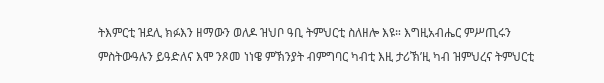ትእምርቲ ዝደሊ ክፉእን ዘማውን ወለዶ ዝህቦ ዓቢ ትምህርቲ ስለዘሎ እዩ። እግዚአብሔር ምሥጢሩን ምስትውዓሉን ይዓድለና እሞ ንጾመ ነነዌ ምኽንያት ብምግባር ካብቲ እዚ ታሪኽ’ዚ ካብ ዝምህረና ትምህርቲ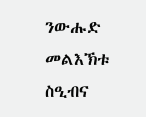ንውሑድ መልእኽቱ ስዒብና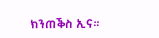ክንጠቕስ ኢና።